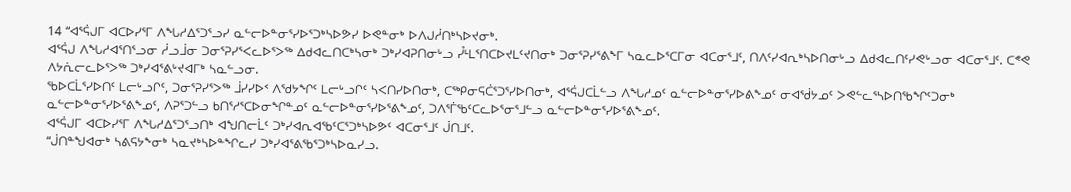14 “ᐊᕐᕌᒍᒥ ᐊᑕᐅᓯᕐᒥ ᐱᖓᓱᐃᕐᑐᕐᓗᓯ ᓇᓪᓕᐅᓐᓂᕐᓯᐅᕐᑐᒃᓴᐅᕗᓯ ᐅᕙᓐᓂᒃ ᐅᐱᒍᓲᑎᒃᓴᐅᔪᓂᒃ.
ᐊᕐᕌᒍ ᐱᖓᓱᐊᕐᑎᕐᓗᓂ ᓲᓗᒨᓂ ᑐᓂᕐᕈᓯᕐᐸᓚᐅᕐᐳᖅ ᐃᑯᐊᓚᑎᑕᒃᓴᓂᒃ ᑐᒃᓯᐊᕈᑎᓂᒡᓗ ᓮᒻᒪᕐᑎᑕᐅᔪᒪᑦᔪᑎᓂᒃ ᑐᓂᕐᕈᓯᕐᕕᖕᒥ ᓴᓇᓚᐅᕐᑕᒥᓂ ᐊᑕᓂᕐᒧᑦ, ᑎᐱᑦᓯᐊᕆᒃᓴᐅᑎᓂᒡᓗ ᐃᑯᐊᓚᑎᑦᓯᕙᒡᓗᓂ ᐊᑕᓂᕐᒧᑦ. ᑕᕝᕙ ᐱᔭᕇᓕᓚᐅᕐᐳᖅ ᑐᒃᓯᐊᕐᕕᒡᔪᐊᒥᒃ ᓴᓇᓪᓗᓂ.
ᖃᐅᑕᒫᕐᓯᐅᑎᑦ ᒪᓕᒡᓗᒋᑦ, ᑐᓂᕐᕈᓯᕐᐳᖅ ᒨᓯᓯᐅᑉ ᐱᖁᔭᖏᑦ ᒪᓕᒡᓗᒋᑦ ᓴᐸᑎᓯᐅᑎᓂᒃ, ᑕᖅᑭᓂᕋᑖᕐᑐᕐᓯᐅᑎᓂᒃ, ᐊᕐᕌᒍᑕᒫᓪᓗ ᐱᖓᓱᓄᑦ ᓇᓪᓕᐅᓐᓂᕐᓯᐅᕕᖕᓄᑦ ᓂᐊᖂᔭᓄᑦ ᐳᕙᓪᓚᕐᓴᐅᑎᖃᖏᑦᑐᓂᒃ ᓇᓪᓕᐅᓐᓂᕐᓯᐅᕐᕕᖕᓄᑦ, ᐱᕈᕐᑐᓪᓗ ᑲᑎᕐᓱᕐᑕᐅᓂᖏᓐᓄᑦ ᓇᓪᓕᐅᓐᓂᕐᓯᐅᕐᕕᖕᓄᑦ, ᑐᐱᕐᒦᖃᑦᑕᓚᐅᕐᓂᕐᒧᓪᓗ ᓇᓪᓕᐅᓐᓂᕐᓯᐅᕐᕕᖕᓄᑦ.
ᐊᕐᕌᒍᒥ ᐊᑕᐅᓯᕐᒥ ᐱᖓᓱᐃᕐᑐᕐᓗᑎᒃ ᐊᖑᑎᓕᒫᑦ ᑐᒃᓯᐊᕆᐊᖃᑦᑕᕐᑐᒃᓴᐅᕗᑦ ᐊᑕᓂᕐᒧᑦ ᒎᑎᒧᑦ.
“ᒎᑎᓐᖑᐊᓂᒃ ᓴᕕᕋᔭᖕᓂᒃ ᓴᓇᔪᒃᓴᐅᓐᖏᓚᓯ ᑐᒃᓯᐊᕐᕕᖃᕐᑐᒃᓴᐅᓇᓯᓗ.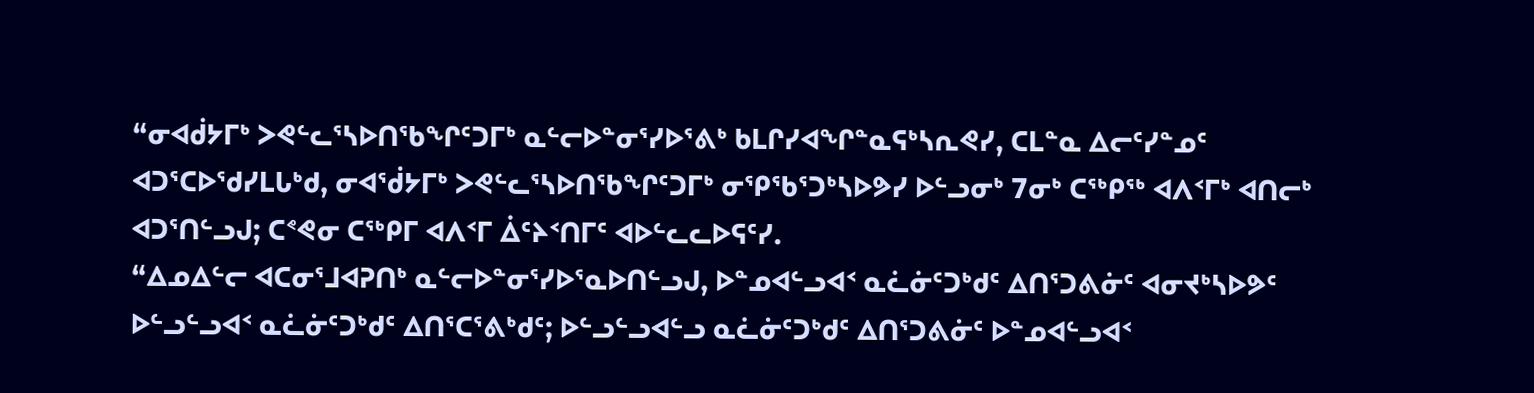“ᓂᐊᑰᔭᒥᒃ ᐳᕙᓪᓚᕐᓴᐅᑎᖃᖏᑦᑐᒥᒃ ᓇᓪᓕᐅᓐᓂᕐᓯᐅᕐᕕᒃ ᑲᒪᒋᓯᐊᖏᓐᓇᕋᒃᓴᕆᕙᓯ, ᑕᒪᓐᓇ ᐃᓕᑦᓯᓐᓄᑦ ᐊᑐᕐᑕᐅᖁᓯᒪᒐᒃᑯ, ᓂᐊᖂᔭᒥᒃ ᐳᕙᓪᓚᕐᓴᐅᑎᖃᖏᑦᑐᒥᒃ ᓂᕿᖃᕐᑐᒃᓴᐅᕗᓯ ᐅᓪᓗᓂᒃ 7ᓂᒃ ᑕᖅᑭᖅ ᐊᐱᑉᒥᒃ ᐊᑎᓕᒃ ᐊᑐᕐᑎᓪᓗᒍ; ᑕᕝᕙᓂ ᑕᖅᑭᒥ ᐊᐱᑉᒥ ᐄᑦᔨᑉᑎᒥᑦ ᐊᐅᓪᓚᓚᐅᕋᑦᓯ.
“ᐃᓄᐃᓪᓕ ᐊᑕᓂᕐᒧᐊᕈᑎᒃ ᓇᓪᓕᐅᓐᓂᕐᓯᐅᕐᓇᐅᑎᓪᓗᒍ, ᐅᓐᓄᐊᓪᓗᐊᑉ ᓇᓛᓃᑦᑐᒃᑯᑦ ᐃᑎᕐᑐᕕᓃᑦ ᐊᓂᔪᒃᓴᐅᕗᑦ ᐅᓪᓗᓪᓗᐊᑉ ᓇᓛᓃᑦᑐᒃᑯᑦ ᐃᑎᕐᑕᕐᕕᒃᑯᑦ; ᐅᓪᓗᓪᓗᐊᓪᓗ ᓇᓛᓃᑦᑐᒃᑯᑦ ᐃᑎᕐᑐᕕᓃᑦ ᐅᓐᓄᐊᓪᓗᐊᑉ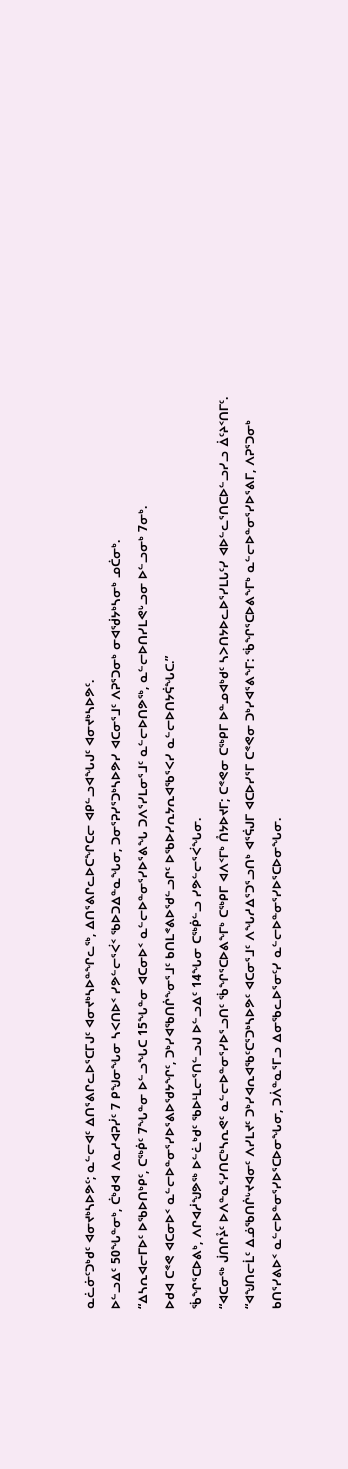ᓇᓛᓃᑦᑐᒃᑯᑦ ᐊᓂᔪᒃᓴᐅᕗᑦ; ᓇᓪᓕᐊᑦ ᐃᑎᕐᕕᒋᓚᐅᕐᑕᒥᒍᑦ ᐊᓂᔪᒃᓴᐅᓐᖏᓚᖅ, ᐃᑎᕐᕕᒋᓚᐅᑕᖏᑕᓕ ᐊᑭᓪᓗᐊᖓᒍᑦ ᐊᓂᔪᒃᓴᐅᕗᑦ.
ᐅᓪᓗᐃᑦ 50ᖓᓐᓂᒃ, ᑖᒃᑯᐊ ᐱᓇᓱᐊᕈᓰᑦ 7 ᑭᖑᓂᖓᓂ ᓴᐸᑎᐅᑉ ᓯᕗᓪᓕᕐᐹᑉ ᖃᐅᑐᐃᓐᓇᖓᓂ, ᑐᓂᕐᕈᓯᕐᑐᒃᓴᐅᕗᓯ ᐊᑕᓂᕐᒧᑦ ᐱᕈᕐᑐᓂᒃ ᓂᐊᖂᔭᒃᓴᓂᒃ ᓄᑖᓂᒃ.
“ᐃᓴᕆᐊᓕᒥᐅᑦ ᐅᖃᐅᑎᒃᑭᑦ, ᑕᖅᑮᑦ 7ᖓᓐᓂ ᐅᓪᓗᖓᑕ 15ᖓᓐᓂ ᐊᑕᓂᐅᑉ ᓇᓪᓕᐅᓐᓂᕐᓯᐅᕐᕕᖓ ᑐᐱᕐᓯᒪᓂᕐᒧᑦ ᓇᓪᓕᐅᑎᕗᖅ, ᓇᓪᓕᐅᑎᓯᒪᕙᒡᓗᓂ ᐅᓪᓗᓂᒃ 7ᓂᒃ.
ᐅᑯᐊ ᑕᕝᕙ ᐊᑕᓂᐅᑉ ᓇᓪᓕᐅᓐᓂᕐᓯᐅᕐᕕᐅᖁᔭᖏᑦ, ᑐᒃᓯᐊᖃᑎᒌᖕᓂᕐᒧᑦ ᑲᑎᒪᕝᕕᐅᖁᓪᓗᒋᑦ ᐅᖃᐅᓯᕆᔭᕆᐊᖃᕐᐸᓯ ᓇᓪᓕᐅᑎᔭᕌᖓᑕ.”
ᖄᖏᕐᑕᐅᕕᒃ, ᐱᒋᐊᓲᖑᕗᖅ ᐅᓪᓛᒃᑯᑦ ᖃᐅᒻᒪᓕᕐᑎᓪᓗᒍ ᐅᓪᓗᐃᑦ 14ᖓᓂ ᑕᖅᑮᓪᓗ ᓯᕗᓪᓕᕐᐹᖓᓂ.
“ᐊᑕᓂᖅ ᒎᑎᒋᔧᑦ ᐅᐱᓐᓇᕐᓯᑎᑕᒃᓴᕆᕙᑦ ᓇᓪᓕᐅᓐᓂᕐᓯᐅᕐᓗᑎᑦ ᖄᖏᕐᑕᐅᕕᖕᒥᒃ ᑕᖅᑭᒥ ᐊᐱᑉᒥᒃ ᑍᔭᐅᔪᒥ; ᑕᕝᕙᓂ ᑕᖅᑭᒥ ᐅᓐᓄᐊᒃᑯᑦ ᓴᐳᑎᔭᐅᓚᐅᕐᓯᒪᒐᑦᓯ ᐊᐅᓪᓚᕐᑎᑕᐅᓪᓗᓯᓗ ᐄᑦᔨᑉᑎᒥᑦ.
“ᐊᖑᑎᓕᒫᑦ ᐃᓅᖃᑎᒌᒡᔪᐊᓂᑦ ᐱᓯᒪᔪᑦ ᑐᒃᓯᐊᕆᐊᖃᑦᑕᕐᑐᒃᓴᐅᕗᑦ ᐊᑕᓂᕐᒧᑦ ᐱᖓᓱᐃᕐᑐᕐᓗᑎᒃ ᐊᕐᕌᒍᒥ ᐊᑕᐅᓯᕐᒥ ᑕᕝᕙᓂ ᑐᒃᓯᐊᕐᕕᖕᒥ: ᖄᖏᕐᑕᐅᕕᖕᒥᒃ ᓇᓪᓕᐅᓐᓂᕐᓯᐅᕐᕕᒥ, ᐱᕈᕐᑐᓂᒃ ᑲᑎᕐᓯᕕᐅᑉ ᓇᓪᓕᐅᓐᓂᕐᓯᐅᕐᑕᐅᓂᖓᓂ, ᑐᐲᓐᓇᕐᒥᓗ ᐃᓂᖃᓚᐅᕐᓂᑦᓯ ᓇᓪᓕᐅᓐᓂᕐᓯᐅᕐᑕᐅᓂᖓᓂ.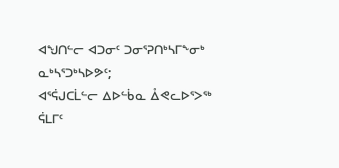ᐊᖑᑎᓪᓕ ᐊᑐᓂᑦ ᑐᓂᕐᕈᑎᒃᓴᒥᖕᓂᒃ ᓇᒃᓴᕐᑐᒃᓴᐅᕗᑦ;
ᐊᕐᕌᒍᑕᒫᓪᓕ ᐃᐅᓪᑳᓇ ᐂᕙᓚᐅᕐᐳᖅ ᕌᒪᒥᑦ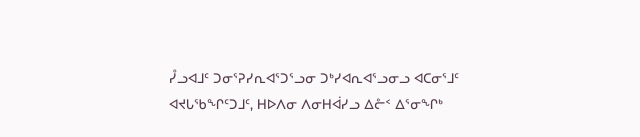ᓮᓗᐊᒧᑦ ᑐᓂᕐᕈᓯᕆᐊᕐᑐᕐᓗᓂ ᑐᒃᓯᐊᕆᐊᕐᓗᓂᓗ ᐊᑕᓂᕐᒧᑦ ᐊᔪᒐᖃᖏᑦᑐᒧᑦ, ᕼᐅᐱᓂ ᐱᓂᕼᐋᓯᓗ ᐃᓔᑉ ᐃᕐᓂᖏᒃ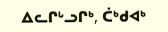ᐃᓚᒋᒡᓗᒋᒃ, ᑖᒃᑯᐊᒃ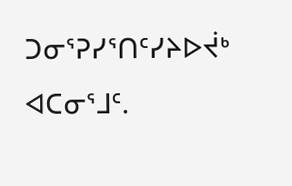ᑐᓂᕐᕈᓯᕐᑎᑦᓯᔨᐅᔫᒃ ᐊᑕᓂᕐᒧᑦ.